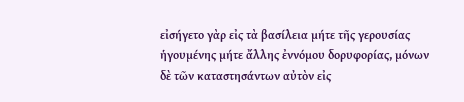εἰσήγετο γὰρ εἰς τὰ βασίλεια μήτε τῆς γερουσίας ἡγουμένης μήτε ἄλλης ἐννόμου δορυφορίας, μόνων δὲ τῶν καταστησάντων αὐτὸν εἰς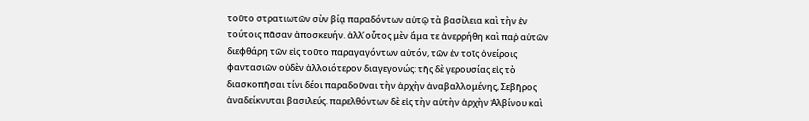τοῦτο στρατιωτῶν σὺν βίᾳ παραδόντων αὐτῷ τὰ βασίλεια καὶ τὴν ἐν τούτοις πᾶσαν ἀποσκευήν. ἀλλ̓ οὗτος μὲν ἅμα τε ἀνερρήθη καὶ παῤ αὐτῶν διεφθάρη τῶν εἰς τοῦτο παραγαγόντων αὐτόν, τῶν ἐν τοῖς ὀνείροις φαντασιῶν οὐδὲν ἀλλοιότερον διαγεγονώς: τῆς δὲ γερουσίας εἰς τὸ διασκοπῆσαι τίνι δέοι παραδοῦναι τὴν ἀρχὴν ἀναβαλλομένης, Σεβῆρος ἀναδείκνυται βασιλεύς. παρελθόντων δὲ εἰς τὴν αὐτὴν ἀρχὴν Ἀλβίνου καὶ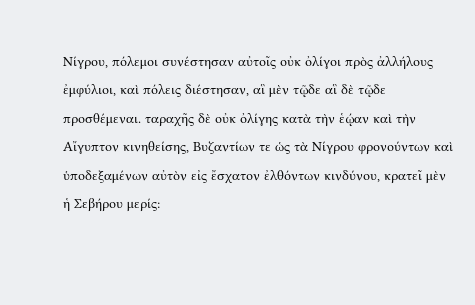Νίγρου, πόλεμοι συνέστησαν αὐτοῖς οὐκ ὀλίγοι πρὸς ἀλλήλους ἐμφύλιοι, καὶ πόλεις διέστησαν, αἳ μὲν τῷδε αἳ δὲ τῷδε προσθέμεναι. ταραχῆς δὲ οὐκ ὀλίγης κατὰ τὴν ἑῴαν καὶ τὴν Αἴγυπτον κινηθείσης, Βυζαντίων τε ὡς τὰ Νίγρου φρονούντων καὶ ὑποδεξαμένων αὐτὸν εἰς ἔσχατον ἐλθόντων κινδύνου, κρατεῖ μὲν ἡ Σεβήρου μερίς: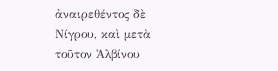ἀναιρεθέντος δὲ Νίγρου, καὶ μετὰ τοῦτον Ἀλβίνου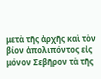μετὰ τῆς ἀρχῆς καὶ τὸν βίον ἀπολιπόντος εἰς μόνον Σεβῆρον τὰ τῆς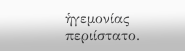ἡγεμονίας περιίστατο.